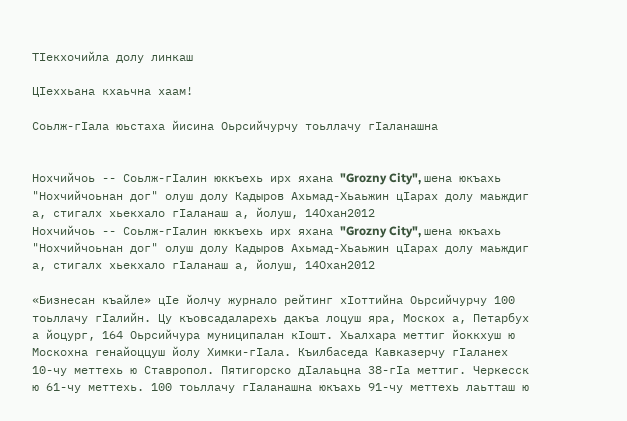ТIекхочийла долу линкаш

ЦIеххьана кхаьчна хаам!

Соьлж-гIала юьстаха йисина Оьрсийчурчу тоьллачу гIаланашна


Нохчийчоь -- Соьлж-гIалин юккъехь ирх яхана "Grozny City", шена юкъахь "Нохчийчоьнан дог" олуш долу Кадыров Ахьмад-Хьаьжин цIарах долу маьждиг а, стигалх хьекхало гIаланаш а, йолуш, 14Охан2012
Нохчийчоь -- Соьлж-гIалин юккъехь ирх яхана "Grozny City", шена юкъахь "Нохчийчоьнан дог" олуш долу Кадыров Ахьмад-Хьаьжин цIарах долу маьждиг а, стигалх хьекхало гIаланаш а, йолуш, 14Охан2012

«Бизнесан къайле» цIе йолчу журнало рейтинг хIоттийна Оьрсийчурчу 100 тоьллачу гIалийн. Цу къовсадаларехь дакъа лоцуш яра, Москох а, Петарбух а йоцург, 164 Оьрсийчура муниципалан кIошт. Хьалхара меттиг йоккхуш ю Москохна генайоццуш йолу Химки-гIала. Къилбаседа Кавказерчу гIаланех 10-чу меттехь ю Ставропол. Пятигорско дIалаьцна 38-гIа меттиг. Черкесск ю 61-чу меттехь. 100 тоьллачу гIаланашна юкъахь 91-чу меттехь лаьтташ ю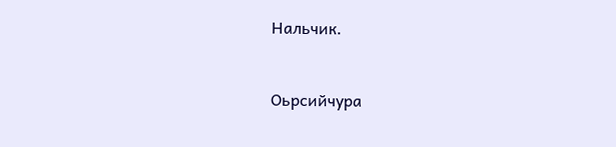Нальчик.


Оьрсийчура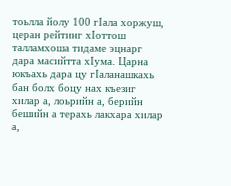тоьлла йолу 100 гIала хоржуш, церан рейтинг хIоттош талламхоша тидаме эцнарг дара масийтта хIума. Царна юкъахь дара цу гIаланашкахь бан болх боцу нах къезиг хилар а, лоьрийн а, берийн бешийн а терахь лакхара хилар а,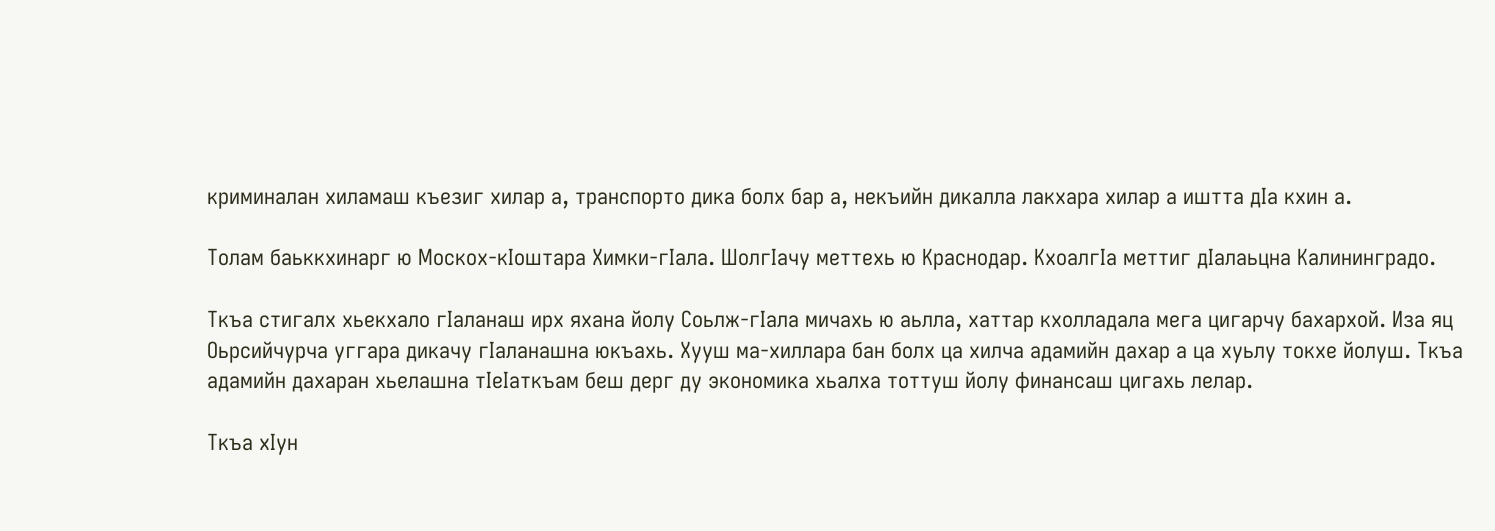криминалан хиламаш къезиг хилар а, транспорто дика болх бар а, некъийн дикалла лакхара хилар а иштта дIа кхин а.

Толам баьккхинарг ю Москох-кIоштара Химки-гIала. ШолгIачу меттехь ю Краснодар. КхоалгIа меттиг дIалаьцна Калининградо.

Ткъа стигалх хьекхало гIаланаш ирх яхана йолу Соьлж-гIала мичахь ю аьлла, хаттар кхолладала мега цигарчу бахархой. Иза яц Оьрсийчурча уггара дикачу гIаланашна юкъахь. Хууш ма-хиллара бан болх ца хилча адамийн дахар а ца хуьлу токхе йолуш. Ткъа адамийн дахаран хьелашна тIеIаткъам беш дерг ду экономика хьалха тоттуш йолу финансаш цигахь лелар.

Ткъа хIун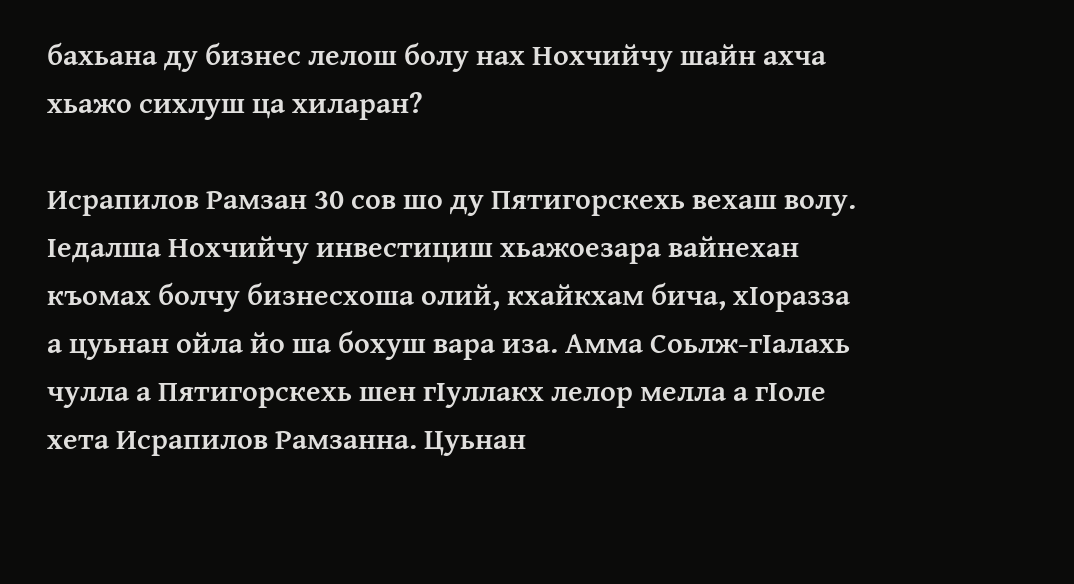бахьана ду бизнес лелош болу нах Нохчийчу шайн ахча хьажо сихлуш ца хиларан?

Исрапилов Рамзан 30 сов шо ду Пятигорскехь вехаш волу. Iедалша Нохчийчу инвестициш хьажоезара вайнехан къомах болчу бизнесхоша олий, кхайкхам бича, хIоразза а цуьнан ойла йо ша бохуш вара иза. Амма Соьлж-гIалахь чулла а Пятигорскехь шен гIуллакх лелор мелла а гIоле хета Исрапилов Рамзанна. Цуьнан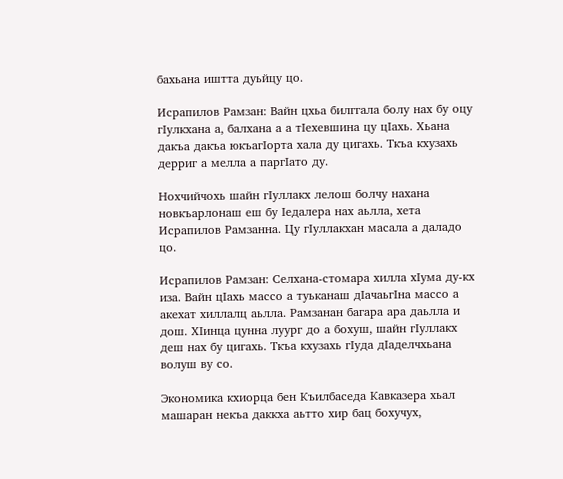бахьана иштта дуьйцу цо.

Исрапилов Рамзан: Вайн цхьа билггала болу нах бу оцу гIулкхана а, балхана а а тIехевшина цу цIахь. Хьана дакъа дакъа юкъагIорта хала ду цигахь. Ткъа кхузахь дерриг а мелла а паргIато ду.

Нохчийчохь шайн гIуллакх лелош болчу нахана новкъарлонаш еш бу Iедалера нах аьлла, хета Исрапилов Рамзанна. Цу гIуллакхан масала а даладо цо.

Исрапилов Рамзан: Селхана-стомара хилла хIума ду-кх иза. Вайн цIахь массо а туьканаш дIачаьгIна массо а акехат хиллалц аьлла. Рамзанан багара ара даьлла и дош. ХIинца цунна луург до а бохуш, шайн гIуллакх деш нах бу цигахь. Ткъа кхузахь гIуда дIаделчхьана волуш ву со.

Экономика кхиорца бен Къилбаседа Кавказера хьал машаран некъа даккха аьтто хир бац бохучух,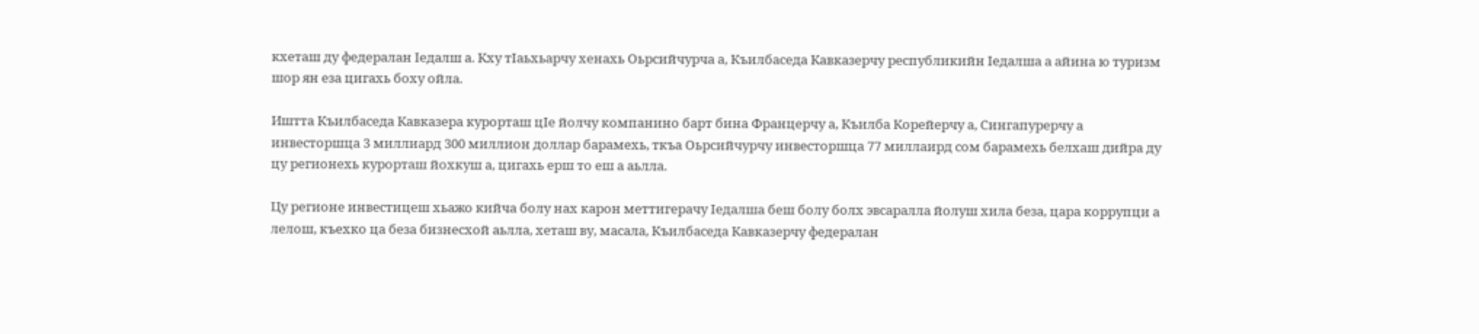кхеташ ду федералан Iедалш а. Кху тIаьхьарчу хенахь Оьрсийчурча а, Къилбаседа Кавказерчу республикийн Iедалша а айина ю туризм шор ян еза цигахь боху ойла.

Иштта Къилбаседа Кавказера курорташ цIе йолчу компанино барт бина Францерчу а, Къилба Корейерчу а, Сингапурерчу а инвесторшца 3 миллиард 300 миллион доллар барамехь, ткъа Оьрсийчурчу инвесторшца 77 миллаирд сом барамехь белхаш дийра ду цу регионехь курорташ йохкуш а, цигахь ерш то еш а аьлла.

Цу регионе инвестицеш хьажо кийча болу нах карон меттигерачу Iедалша беш болу болх эвсаралла йолуш хила беза, цара коррупци а лелош, къехко ца беза бизнесхой аьлла, хеташ ву, масала, Къилбаседа Кавказерчу федералан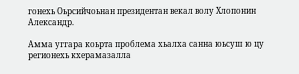гонехь Оьрсийчоьнан президентан векал волу Хлопонин Александр.

Амма уггара коьрта проблема хьалха санна юьсуш ю цу регионехь кхерамазалла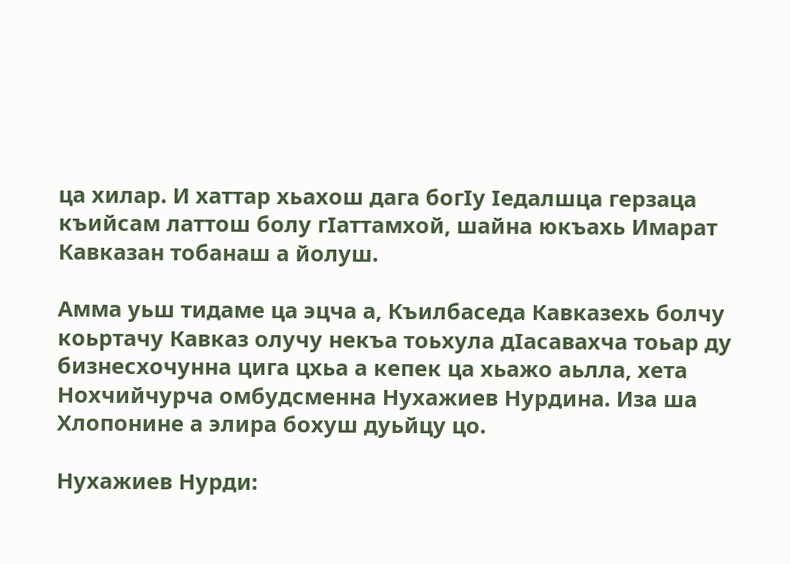ца хилар. И хаттар хьахош дага богIу Iедалшца герзаца къийсам латтош болу гIаттамхой, шайна юкъахь Имарат Кавказан тобанаш а йолуш.

Амма уьш тидаме ца эцча а, Къилбаседа Кавказехь болчу коьртачу Кавказ олучу некъа тоьхула дIасавахча тоьар ду бизнесхочунна цига цхьа а кепек ца хьажо аьлла, хета Нохчийчурча омбудсменна Нухажиев Нурдина. Иза ша Хлопонине а элира бохуш дуьйцу цо.

Нухажиев Нурди: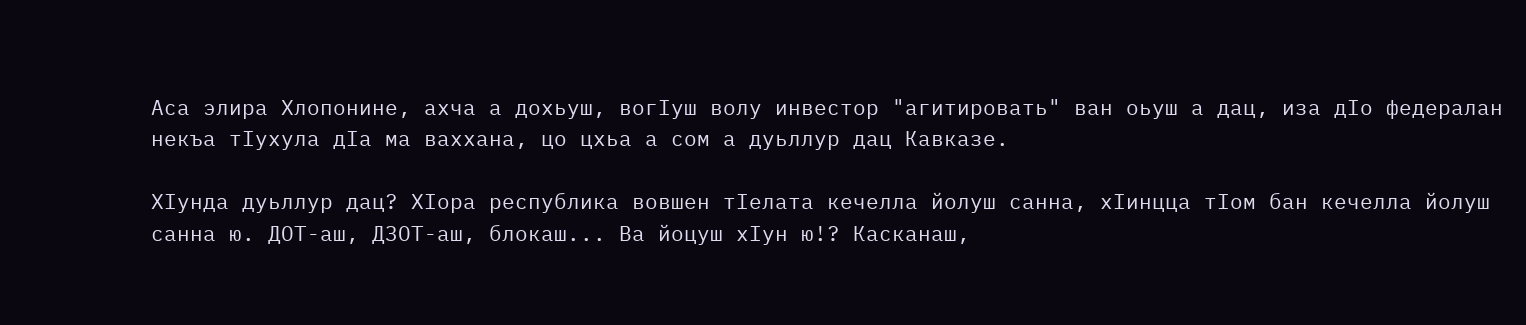Аса элира Хлопонине, ахча а дохьуш, вогIуш волу инвестор "агитировать" ван оьуш а дац, иза дIо федералан некъа тIухула дIа ма ваххана, цо цхьа а сом а дуьллур дац Кавказе.

ХIунда дуьллур дац? ХIора республика вовшен тIелата кечелла йолуш санна, хIинцца тIом бан кечелла йолуш санна ю. ДОТ-аш, ДЗОТ-аш, блокаш... Ва йоцуш хIун ю!? Касканаш,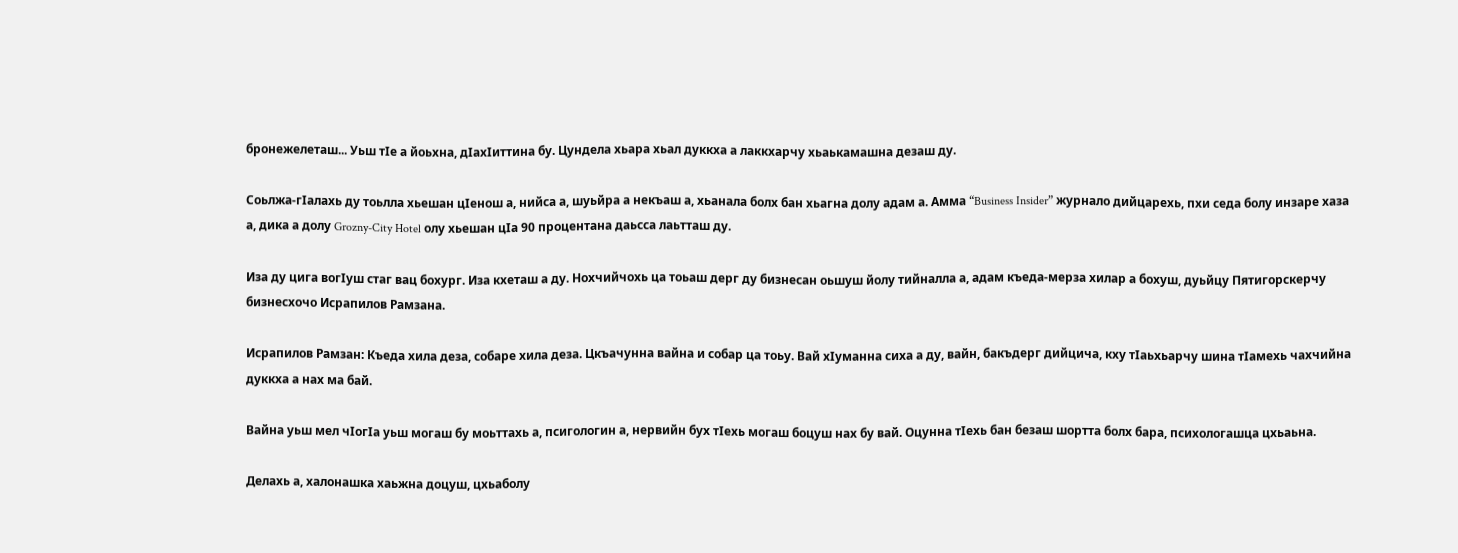бронежелеташ... Уьш тIе а йоьхна, дIахIиттина бу. Цундела хьара хьал дуккха а лаккхарчу хьаькамашна дезаш ду.

Соьлжа-гIалахь ду тоьлла хьешан цIенош а, нийса а, шуьйра а некъаш а, хьанала болх бан хьагна долу адам а. Амма “Business Insider” журнало дийцарехь, пхи седа болу инзаре хаза а, дика а долу Grozny-City Hotel олу хьешан цIа 90 процентана даьсса лаьтташ ду.

Иза ду цига вогIуш стаг вац бохург. Иза кхеташ а ду. Нохчийчохь ца тоьаш дерг ду бизнесан оьшуш йолу тийналла а, адам къеда-мерза хилар а бохуш, дуьйцу Пятигорскерчу бизнесхочо Исрапилов Рамзана.

Исрапилов Рамзан: Къеда хила деза, собаре хила деза. Цкъачунна вайна и собар ца тоьу. Вай хIуманна сиха а ду, вайн, бакъдерг дийцича, кху тIаьхьарчу шина тIамехь чахчийна дуккха а нах ма бай.

Вайна уьш мел чIогIа уьш могаш бу моьттахь а, псигологин а, нервийн бух тIехь могаш боцуш нах бу вай. Оцунна тIехь бан безаш шортта болх бара, психологашца цхьаьна.

Делахь а, халонашка хаьжна доцуш, цхьаболу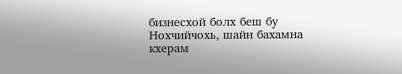бизнесхой болх беш бу Нохчийчохь, шайн бахамна кхерам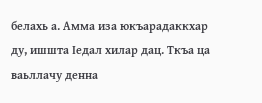белахь а. Амма иза юкъарадаккхар ду, ишшта Iедал хилар дац. Ткъа ца ваьллачу денна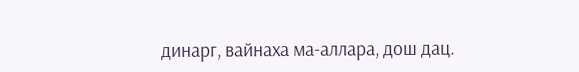динарг, вайнаха ма-аллара, дош дац.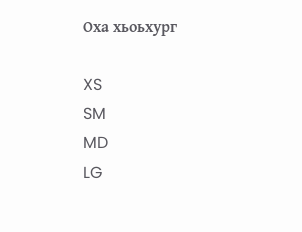Оха хьоьхург

XS
SM
MD
LG